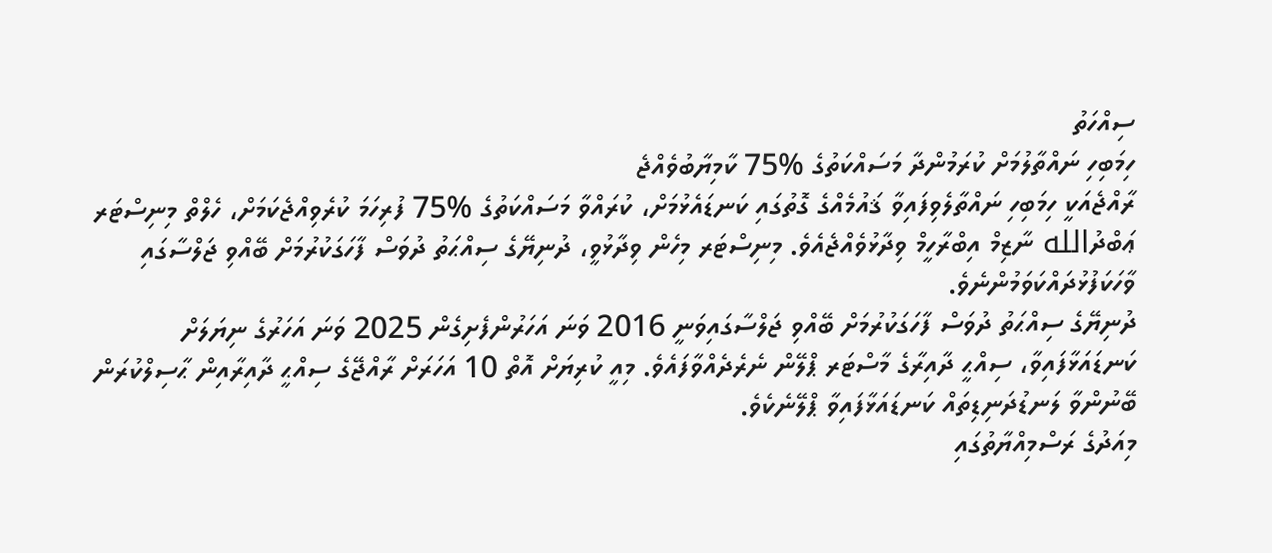ސިއްހަތު
ހިމަބިހި ނައްތާލުމަށް ކުރަމުންދާ މަސައްކަތުގެ %75 ކާމިޔާބުވެއްޖެ
ރާއްޖެއަކީ ހިމަބިހި ނައްތާލެވިފައިވާ ޤައުމެއްގެ ގޮތުގައި ކަނޑައެޅުމަށް، ކުރައްވާ މަސައްކަތުގެ %75 ފުރިހަމަ ކުރެވިއްޖެކަމަށް، ހެލްތް މިނިސްޓަރ ޢަބްދުالله ނާޒިމް އިބްރާހީމް ވިދާޅުވެއްޖެއެވެ. މިނިސްޓަރ މިހެން ވިދާޅުވީ، ދުނިޔޭގެ ސިއްޙަތު ދުވަސް ފާހަގަކުރުމަށް ބޭއްވި ޖަލްސާގައި ވާހަކަފުޅުދައްކަވަމުންނެވެ.
ދުނިޔޭގެ ސިއްޙަތު ދުވަސް ފާހަގަކުރުމަށް ބޭއްވި ޖަލްސާގައިވަނީ 2016 ވަނަ އަހަރުންފެށިގެން 2025 ވަނަ އަހަރުގެ ނިޔަލަށް ކަނޑައަޅާފައިވާ، ސިއްޙީ ދާއިރާގެ މާސްޓަރ ޕްލޭން ނެރެދެއްވާފައެވެ. މިއީ ކުރިޔަށް އޮތް 10 އަހަރަށް ރާއްޖޭގެ ސިއްޙީ ދާއިރާއިން ޙާސިލްކުރަން ބޭނުންވާ ލަނޑުދަނިޑިތައް ކަނޑައަޅާފައިވާ ޕްލޭނެކެވެ.
މިއަދުގެ ރަސްމިއްޔާތުގައި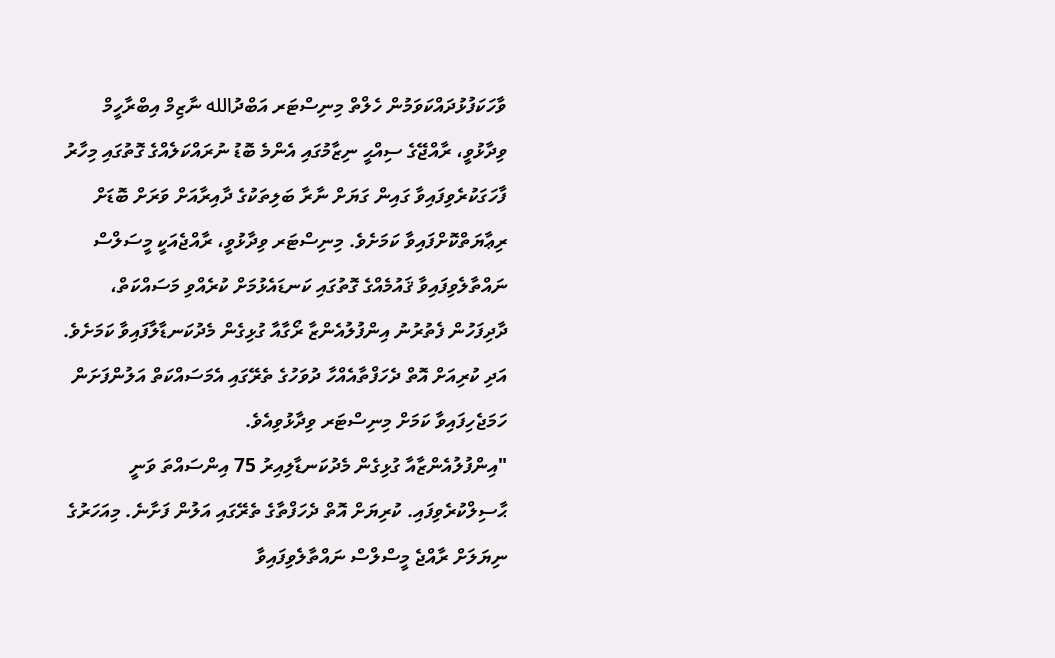ވާހަކަފުޅުދައްކަވަމުން ހެލްތް މިނިސްޓަރ އަބްދުالله ނާޒިމް އިބްރާހީމް ވިދާޅުވީ، ރާއްޖޭގެ ސިއްޙީ ނިޒާމުގައި އެންމެ ބޮޑު ނުރައްކަލެއްގެ ގޮތުގައި މިހާރު ފާހަގަކުރެވިފައިވާ ގައިން ގަޔަށް ނާރާ ބަލިތަކުގެ ދާއިރާއަށް ވަރަށް ބޮޑަށް ރިޢާޔަތްކޮށްފައިވާ ކަމަށެވެ. މިނިސްޓަރ ވިދާޅުވީ، ރާއްޖެއަކީ މީސަލްސް ނައްތާލެވިފައިވާ ޤައުމެއްގެ ގޮތުގައި ކަނޑައެޅުމަށް ކުރެއްވި މަސައްކަތް، ދާދިފަހުން ފެތުރުނު އިންފުލުއެންޒާ ރޯގާއާ ގުޅިގެން މެދުކަނޑާލާފައިވާ ކަމަށެވެ. އަދި ކުރިއަށް އޮތް ދެހަފްތާއެއްހާ ދުވަހުގެ ތެރޭގައި އެމަސައްކަތް އަލުންފަށަން ހަމަޖެހިފައިވާ ކަމަށް މިނިސްޓަރ ވިދާޅުވިއެވެ.
"އިންފުލުއެންޒާއާ ގުޅިގެން މެދުކަނޑާލިއިރު 75 އިންސައްތަ ވަނީ ޙާސިލްކުރެވިފައި. ކުރިޔަށް އޮތް ދެހަފްތާގެ ތެރޭގައި އަލުން ފަށާނެ. މިއަހަރުގެ ނިޔަލަށް ރާއްޖެ މީސްލްސް ނައްތާލެވިފައިވާ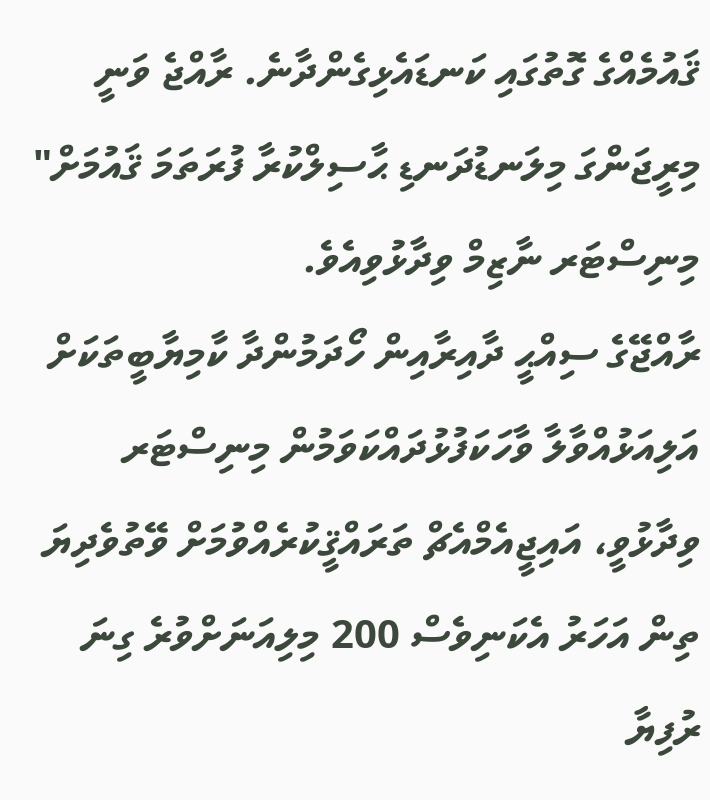ޤައުމެއްގެ ގޮތުގައި ކަނޑައެޅިގެންދާނެ. ރާއްޖެ ވަނީ މިރީޖަންގަ މިލަނޑުދަނޑި ޙާސިލްކުރާ ފުރަތަމަ ޤައުމަށް" މިނިސްޓަރ ނާޒިމް ވިދާޅުވިއެވެ.
ރާއްޖޭގެ ސިއްޙީ ދާއިރާއިން ހޯދަމުންދާ ކާމިޔާބީތަކަށް އަލިއަޅުއްވާލާ ވާހަކަފުޅުދައްކަވަމުން މިނިސްޓަރ ވިދާޅުވީ، އައިޖީއެމްއެޗް ތަރައްޤީކުރެއްވުމަށް ވޭތުވެދިޔަ ތިން އަހަރު އެކަނިވެސް 200 މިލިއަނަށްވުރެ ގިނަ ރުފިޔާ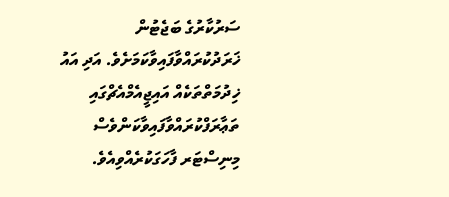ސަރުކާރުގެ ބަޖެޓުން ޚަރަދުކުރައްވާފައިވާކަމަށެވެ. އަދި އައު ޚިދުމަތްތަކެއް އައިޖީއެމްއެޗްގައި ތަޢާރަފްކުރައްވާފައިވާކަންވެސް މިނިސްޓަރ ފާހަގަކުރެއްވިއެވެ.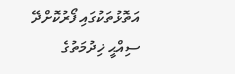އަތޮޅުތަކުގައި ފޯރުކޮށްދޭ ސިއްޙީ ޚިދުމަތުގެ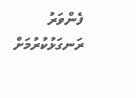ފެންވަރު ރަނގަޅުކުރުމަށް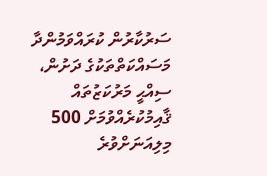ސަރުކާރުން ކުރައްވަމުންދާ މަސައްކަތްތަކުގެ ދަށުން، ސިއްޙީ މަރުކަޒުތައް ޤާއިމުކުރެއްވުމަށް 500 މިލިއަނަށްވުރެ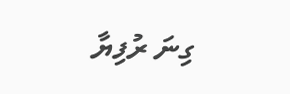ގިނަ ރުފިޔާ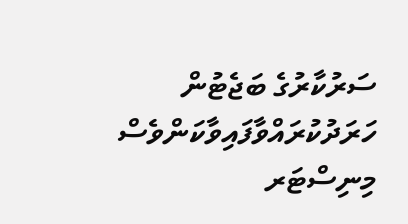ސަރުކާރުގެ ބަޖެޓުން ހަރަދުކުރައްވާފައިވާކަންވެސް މިނިސްޓަރ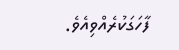ފާހަގަކުރެއްވިއެވެ.